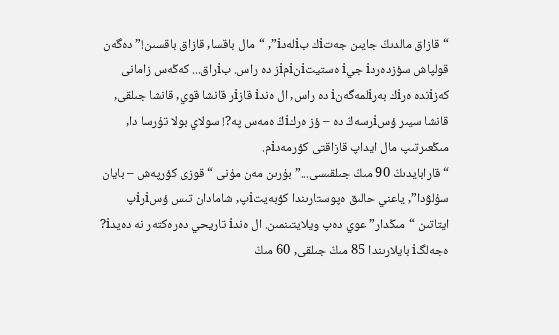“قازاق مالدىڭ جايىن جەتiك بiلەدi”, “مال باقسا, قازاق باقسىن!” دەگەن قولپاش سؤزدەردi جيi ەستيتiنiمiز دە راس. بiراق... كەڭەس زامانى كەزiندە ەرiك بەرiلمەگەنi دە راس, ال ەندi قازiر قانشا قوي, قانشا جىلقى, قانشا سيىر ؤسiرسەڭ دە – ؤز ەركiڭ ەمەس پە?! سولاي بولا تۇرسا دا, مىڭعىرتىپ مال ايداپ قازاقتى كؤرمەدiم.
“قارابايدىڭ 90 مىڭ جىلقىسى...” بۇرىن مەن مۇنى “قوزى كؤرپەش – بايان سۇلۋدا”, ياعني حالىق ەپوستارىندا كؤبەيتiپ, شامادان تىس ؤسiرiپ ايتاتىن “مىڭدار” عوي دەپ ويلايتىنمىن. ال ەندi تاريحي دەرەكتەر نە دەيدi? ەجەلگi بايلارىندا 85 مىڭ جىلقى, 60 مىڭ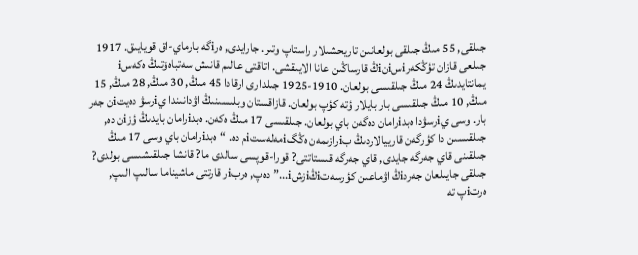جىلقى, 55 مىڭ جىلقى بولعانىن تاريحشىلار راستاپ وتىر. جارايدى, ەرiگە بارماي-اق قويايىق. 1917 جىلعى قازان تؤڭكەرiسiنiڭ قارساڭىن عانا الايىقشى. اتاقتى عالىم قانىش سەتباەۆتىڭ ەكەسi يمانتايدىڭ 24 مىڭ جىلقىسى بولعان. 1910-1925 جىلدارى ارقادا 45 مىڭ, 30 مىڭ, 28 مىڭ, 15 مىڭ, 10 مىڭ جىلقىسى بار بايلار ؤتە كؤپ بولعان. قازاقستان وبلىسىنىڭ اۋدانىندا يiرسۋ دەيتiن جەر بار. وسى يiرسۋدا ەبدiرامان دەگەن باي بولعان. جىلقىسى 17 مىڭ ەكەن. ەبدiرامان بايدىڭ ؤزiن دە, جىلقىسىن دا كؤرگەن قارييالاردىڭ بiرازىمەن ەڭگiمەلەستiم دە. “ەبدiرامان باي وسى 17 مىڭ جىلقىنى قاي جەرگە جايدى, قاي جەرگە قىستاتتى? قورا-قوپسى سالدى ما? قانشا جىلقىشىسى بولدى? جىلقى جايىلعان جەردiڭ اۋماعىن كؤرسەتiڭiزشi...” دەپ, ەربiر قارتتى ماشيناما سالىپ الىپ, ەرتiپ تە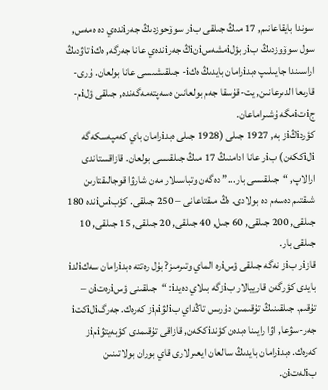سوندا بايقاعانىم, 17 مىڭ جىلقى بiر سوۆحوزدىڭ جەرiندەي دە ەمەس, سول سوۆوزدىڭ بiر بؤلiمشەسiنiڭ جەرiندەي عانا جەرگە, ەكi تاۋدىڭ اراسىندا جايىلىپ ەبدiرامان بايدىڭ ەكi- جىلقىشىسى عانا بولعان. ۇرى-قارىعا الدىرعانىن, يت-قۇسقا جەم بولعانىن ەسەپتەمەگەندە, جىلقى ؤلiم-جiتiمگە ۇشىراماعان.
كؤردiڭiز بە, 1927 جىلى (1928 جىلى ەبدiرامان باي كەمپەسكەگە iلiككەن) بiر عانا ادامنىڭ 17 مىڭ جىلقىسى بولعان. قازاقستاندى ارالاپ, “جىلقىسى بار...” دەگەن وتباسىلار مەن شارۋا قوجالىقتارىن شىقتىم دەسەم دە بولادى. ەڭ مىقتاعانى – 250 جىلقى. كؤبiسiندە 180 جىلقى, 200 جىلقى, 60 جىل, 40 جىلقى, 20 جىلقى, 15 جىلقى, 10 جىلقى بار.
قازiر بiز نەگە جىلقى ؤسiرە الماي وتىرمىز? بۇل رەتتە ەبدiرامان سەكiلدi بايدى كؤرگەن قارييالار بiزگە بىلاي دەيدi: “جىلقىنى ؤسiرەتiن – تۇقىم. جىلقىنىڭ تۇقىمىن دۇرىس تاڭداي بiلۋiمiز كەرەك. جەرگiلiكتi جەر-سۋعا, اۋا رايىنا ەبدەن كؤندiككەن, قازاقى تۇقىمدى كؤبەيتۋiمiز كەرەك. ەبدiرامان بايدىڭ سالعان ايعىرلارى قاي بوران بولاتىنىن بiلەتiن.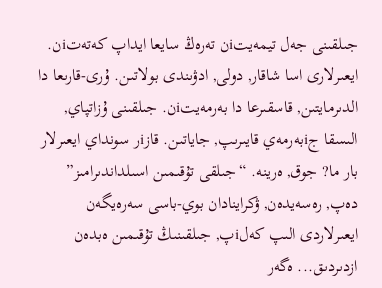جىلقىنى جەل تيمەيتiن تەرەڭ سايعا ايداپ كەتەتiن. ايعىرلارى اسا شاقار, دولى, ادۋىندى بولاتىن. ۇرى-قارىعا دا الدىرمايتىن, قاسقىرعا دا بەرمەيتiن. جىلقىنى ۇزاتپاي, الىسقا جiبەرمەي قايىرىپ, جاياتىن. قازiر سونداي ايعىرلار بار ما? جوق, ەرينە. “جىلقى تۇقىمىن اسىلداندىرامىز” دەپ, رەسەيدەن, ۋكراينادان بوي-باسى سەرەيگەن ايعىرلاردى الىپ كەلiپ, جىلقىنىڭ تۇقىمىن ەبدەن ازدىردىق... ەگەر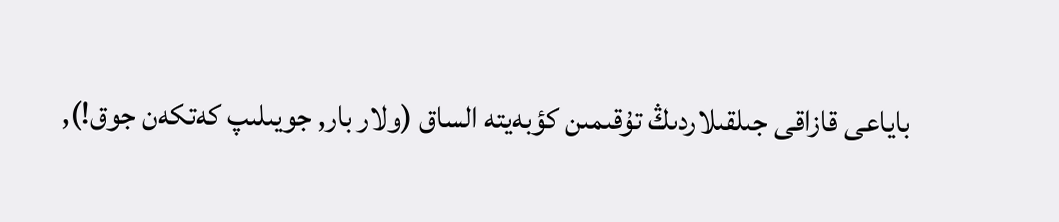باياعى قازاقى جىلقىلاردىڭ تۇقىمىن كؤبەيتە الساق (ولار بار, جويىلىپ كەتكەن جوق!),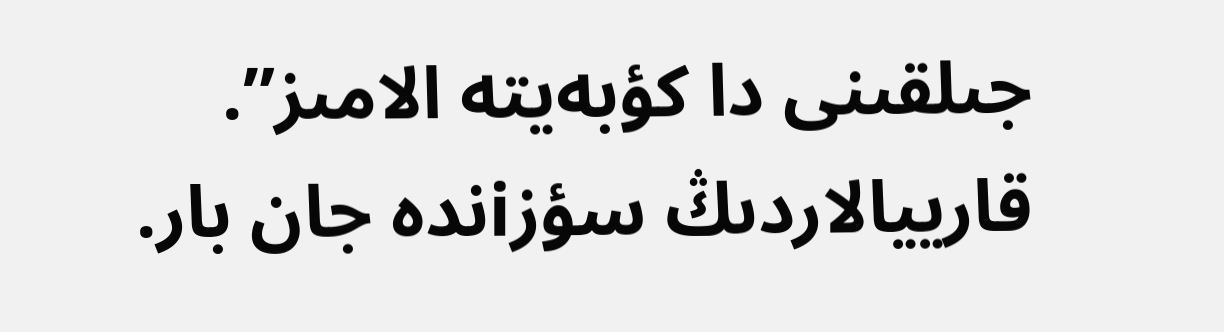جىلقىنى دا كؤبەيتە الامىز”.
قارييالاردىڭ سؤزiندە جان بار.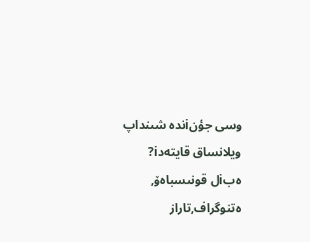وسى جؤنiندە شىنداپ ويلانساق قايتەدi?
ەبiل قونىسباەۆ,
ەتنوگراف,تاراز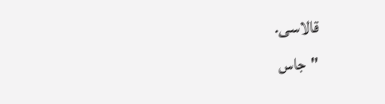قالاسى.
"جاس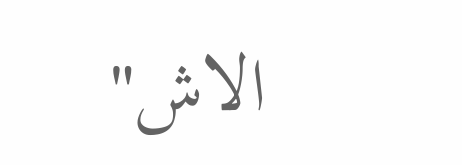الاش"